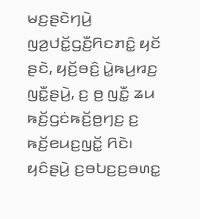ꤗꤢ꤬ꤔꤢꤧꤚꤣꤧ꤬ ꤜꤤ꤬ꤓꤢꤩ꤭ꤞꤢꤪ꤬ꤖꤢꤊꤢꤨ꤭ ꤟꤢꤩ ꤔꤢꤧ, ꤟꤢꤩ꤬ꤋꤢꤨ꤬ ꤣꤧ꤭ꤒꤣ꤬ꤙꤢ꤬ ꤜꤢꤪ꤭ꤔꤣꤧ꤬, ꤢ꤬ ꤥ꤬ ꤜꤢꤪ꤭ ꤘꤣ ꤒꤢꤩ꤬ꤞꤢꤦꤒꤢꤩ꤬ꤥ꤬ꤚꤢ꤬ ꤢ꤬ ꤒꤢꤩ꤬ꤕꤣꤢ꤬ꤜꤢꤩ꤭ ꤖꤢꤧ꤯ ꤟꤢꤨꤔꤣꤧ꤬ ꤢ꤬ꤋꤝꤢ꤬ꤢ꤬ꤋꤛꤢ꤭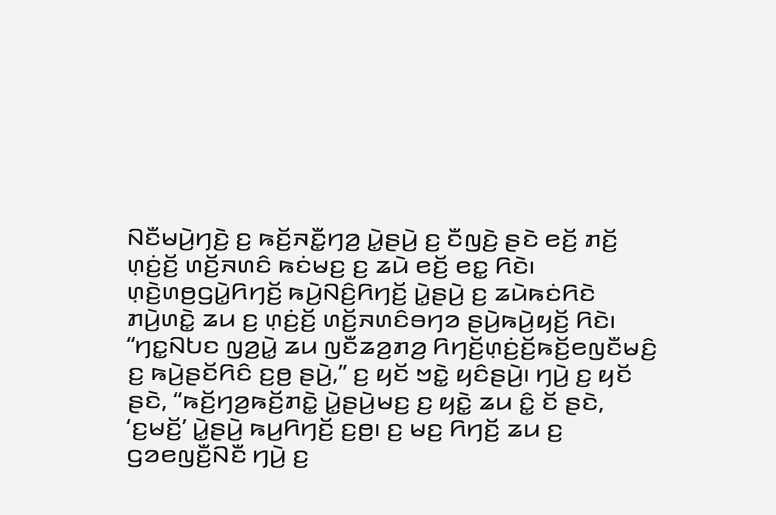ꤡꤢꤪꤗꤣꤧ꤬ꤚꤢꤧ꤬ ꤢ꤬ ꤒꤢꤩ꤬ꤏꤢꤪ꤭ꤚꤤ꤬ ꤣꤧ꤭ꤔꤣꤧ꤬ ꤢ꤬ ꤢꤪꤜꤢꤧ꤬ ꤔꤢꤧ ꤕꤢꤩ꤬ ꤊꤢꤩ꤬ ꤛ꤫ꤢꤦ꤬ꤢꤩ꤬ ꤛꤢꤩ꤬ꤏꤛꤢꤨ ꤒꤢꤦꤗꤢ꤬ ꤢ꤬ ꤘꤣꤧ ꤕꤢꤩ꤬ ꤕꤢ꤭ ꤖꤢꤧ꤯ ꤛ꤫ꤢꤧ꤬ꤛꤥ꤬ꤞꤣꤧ꤭ꤖꤚꤢꤩ꤬ ꤒꤣꤧ꤬ꤡꤢꤨ꤬ꤖꤚꤢꤩ꤬ ꤣꤧ꤭ꤔꤣꤧ꤬ ꤢ꤬ ꤘꤣꤧꤒꤢꤦꤖꤢꤧ ꤊꤣꤧ꤬ꤛꤢꤧ꤭ ꤘꤣ ꤢ꤬ ꤛ꤫ꤢꤦ꤬ꤢꤩ꤬ ꤛꤢꤩ꤬ꤏꤛꤢꤨꤋꤚꤤ ꤔꤣꤧ꤬ꤒꤣꤧ꤬ꤟꤢꤩ꤬ ꤖꤢꤧ꤯
“ꤚꤢ꤭ꤡꤝꤢ ꤜꤤ꤬ꤣꤧ꤭ ꤘꤣ ꤜꤢꤪꤘꤤ꤬ꤊꤤ꤬ ꤖꤚꤢꤩ꤬ꤛ꤫ꤢꤦ꤬ꤢꤩ꤬ꤒꤢꤩ꤬ꤕꤜꤢꤪꤗꤢꤨ꤬ ꤢ꤬ ꤒꤣꤧ꤬ꤔꤢꤩꤖꤢꤨ ꤢ꤬ꤥ꤬ ꤔꤣꤧ꤬,” ꤢ꤬ ꤟꤢꤩ ꤠꤢꤧ꤭ ꤟꤢꤨꤔꤣꤧ꤬꤯ ꤚꤣꤧ꤬ ꤢ꤬ ꤟꤢꤩ ꤔꤢꤧ, “ꤒꤢꤩ꤬ꤚꤤ꤬ꤒꤢꤩ꤬ꤊꤢꤧ꤭ ꤣꤧ꤭ꤔꤣꤧ꤬ꤗꤢ꤬ ꤢ꤬ ꤟꤢꤧ꤭ ꤘꤣ ꤢꤨ꤭ ꤢꤩ ꤔꤢꤧ, ‘ꤢ꤬ꤗꤢꤩ꤬’ ꤣꤧ꤭ꤔꤣꤧ꤬ ꤒꤣ꤬ꤖꤚꤢꤩ꤬ ꤢ꤬ꤥ꤬꤯ ꤢ꤬ ꤗꤢ꤬ ꤖꤚꤢꤩ꤬ ꤘꤣ ꤢ꤬ ꤞꤤꤕꤜꤢꤪ꤬ꤡꤢꤪ ꤚꤣꤧ꤬ ꤢ꤬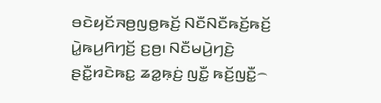ꤋꤢꤧꤟꤢꤩꤏꤥ꤬ꤜꤥ꤭ꤒꤢꤩ꤬ ꤡꤢꤪꤡꤢꤪꤒꤢꤩ꤬ꤒꤢꤩ꤬ ꤣꤧ꤭ꤒꤣ꤬ꤖꤚꤢꤩ꤬ ꤢ꤬ꤥ꤬꤯ ꤡꤢꤪꤗꤣꤧ꤬ꤚꤢꤧ꤬ ꤔꤢꤪ꤭ꤙꤢꤧꤒꤢ꤭ ꤘꤤ꤭ꤒ꤫ꤢꤦ꤬ ꤜꤢꤪ꤭ ꤒꤢꤩ꤬ꤜꤢꤪ꤭꤮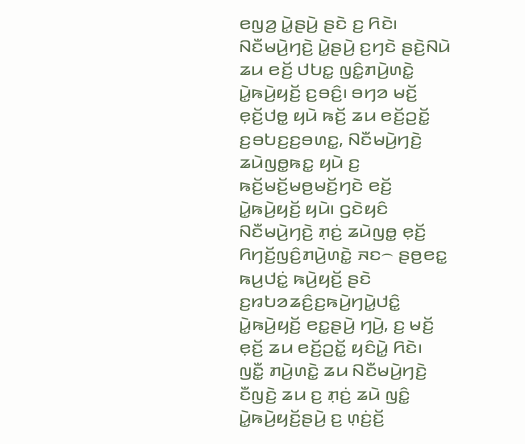ꤕꤜꤤ꤬ ꤣꤧ꤭ꤔꤣꤧ꤬ ꤔꤢꤧ ꤢ꤬ ꤖꤢꤧ꤯
ꤡꤢꤪꤗꤣꤧ꤬ꤚꤢꤧ꤬ ꤣꤧ꤭ꤔꤣꤧ꤬ ꤢ꤬ꤚꤢꤧ ꤔꤢꤧ꤬ꤡꤣꤧ ꤘꤣ ꤕꤢꤩ꤬ ꤓꤝꤢ꤭ ꤜꤢꤨ꤭ꤊꤣꤧ꤬ꤛꤢꤧ꤭ ꤣꤧ꤭ꤒꤣꤧ꤬ꤟꤢꤩ꤬ ꤢ꤬ꤋꤢꤨ꤬꤯ ꤋꤚꤤ ꤗꤢꤩ꤬ ꤕ꤫ꤢꤩ꤬ꤓꤥ꤭ ꤟꤣꤧ ꤒꤢꤩ꤬ ꤘꤣ ꤕꤢꤩ꤬ꤑꤢꤩ꤭ ꤢ꤬ꤋꤝꤢ꤬ꤢ꤬ꤋꤛꤢ꤭, ꤡꤢꤪꤗꤣꤧ꤬ꤚꤢꤧ꤬ ꤘꤣꤧꤜꤥ꤭ꤒꤢ꤭ ꤟꤣꤧ ꤢ꤬ ꤒꤢꤩ꤬ꤗꤢꤩ꤬ꤗꤥ꤬ꤗꤢꤩ꤬ꤚꤢꤧ ꤕꤢꤩ꤬ ꤣꤧ꤭ꤒꤣꤧ꤬ꤟꤢꤩ꤬ ꤟꤣꤧ꤯ ꤞꤢꤧꤟꤢꤨ ꤡꤢꤪꤗꤣꤧ꤬ꤚꤢꤧ꤬ ꤊ꤫ꤢꤦ꤬ ꤘꤣꤧꤜꤥ꤭ ꤕ꤫ꤢꤩ꤬ ꤖꤚꤢꤩ꤬ꤜꤢꤨ꤬ꤊꤣꤧ꤬ꤛꤢꤧ꤭ ꤏꤢ꤮ ꤔꤥ꤬ꤕꤢ꤭ ꤒꤣ꤬ꤓꤢꤦ꤭ ꤒꤣꤧ꤬ꤟꤢꤩ꤬ ꤔꤢꤧ ꤢ꤬ꤙꤝꤤꤘꤢꤨ꤬ꤢ꤬ꤒꤣꤧ꤬ꤚꤣꤧ꤭ꤓꤢꤨ꤭ ꤣꤧ꤭ꤒꤣꤧ꤬ꤟꤢꤩ꤬ ꤕꤢ꤭ꤔꤣꤧ꤬ ꤚꤣꤧ꤬, ꤢ꤬ ꤗꤢꤩ꤬ ꤕ꤫ꤢꤩ꤬ ꤘꤣ ꤕꤢꤩ꤬ꤑꤢꤩ꤭ ꤟꤢꤨꤣꤧ꤭ ꤖꤢꤧ꤯
ꤜꤢꤪ꤭ ꤊꤣꤧ꤬ꤛꤢꤧ꤭ ꤘꤣ ꤡꤢꤪꤗꤣꤧ꤬ꤚꤢꤧ꤬ ꤢꤪꤜꤢꤧ꤬ ꤘꤣ ꤢ꤬ ꤊ꤫ꤢꤦ꤬ ꤘꤣꤧ ꤜꤢꤨ꤭ ꤣꤧ꤭ꤒꤣꤧ꤬ꤟꤢꤩ꤬ꤔꤣꤧ꤬ ꤢ꤬ ꤛ꤫ꤢꤦ꤬ꤢꤩ꤬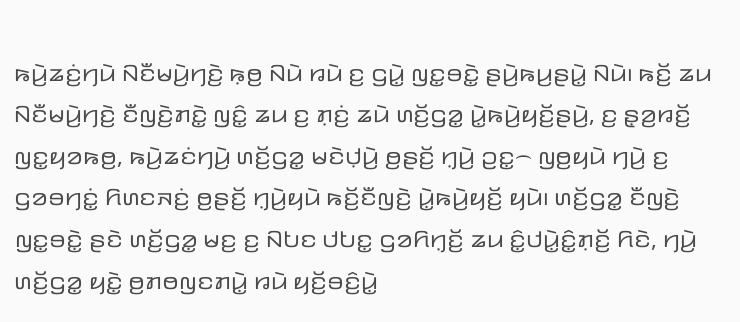ꤒꤣꤧ꤬ꤘꤢꤦ꤬ꤚꤣꤧ ꤡꤢꤪꤗꤣꤧ꤬ꤚꤢꤧ꤬ ꤒ꤫ꤥ꤬ ꤡꤣꤧ ꤙꤣꤧ ꤢ꤬ ꤞꤣꤧ꤭ ꤜꤢ꤭ꤋꤢꤧ꤭ ꤔꤣꤧ꤬ꤒꤣ꤬ꤔꤣꤧ꤭ ꤡꤣꤧ꤯ ꤒꤢꤩ꤬ ꤘꤣ ꤡꤢꤪꤗꤣꤧ꤬ꤚꤢꤧ꤬ ꤢꤪꤜꤢꤧ꤬ꤊꤢꤧ꤭ ꤜꤢꤨ꤭ ꤘꤣ ꤢ꤬ ꤊ꤫ꤢꤦ꤬ ꤘꤣꤧ ꤛꤢꤩ꤬ꤞꤤ꤭ ꤣꤧ꤭ꤒꤣꤧ꤬ꤟꤢꤩ꤬ꤔꤣꤧ꤬, ꤢ꤬ ꤔ꤫ꤤ꤬ꤙꤢꤩ꤬ ꤜꤢ꤭ꤟꤤꤒꤥ꤬, ꤒꤣꤧ꤬ꤘꤢꤦꤚꤣꤧ꤬ ꤛꤢꤩ꤬ꤞꤤ꤭ ꤗꤢꤧꤓ꤫ꤣꤧ꤬ ꤥ꤬ꤔꤢꤩ꤬ ꤚ꤫ꤣꤧ꤬ ꤑꤢ꤭꤮ ꤜꤥ꤬ꤟꤣꤧ ꤚꤣꤧ꤬ ꤢ꤬ ꤞꤤꤋꤚꤢꤦ꤭ ꤖꤛꤢꤏꤢꤦ꤬ ꤥ꤬ꤔꤢꤩ꤬ ꤚ꤫ꤣꤧ꤬ꤟꤣꤧ ꤒꤢꤩ꤬ꤢꤪꤜꤢꤧ꤬ ꤣꤧ꤭ꤒꤣꤧ꤬ꤟꤢꤩ꤬ ꤟꤣꤧ꤯ ꤛꤢꤩ꤬ꤞꤤ꤭ ꤢꤪꤜꤢꤧ꤬ ꤜꤢ꤭ꤋꤢꤧ꤭ ꤔꤢꤧ ꤛꤢꤩ꤬ꤞꤤ꤭ ꤗꤢ꤬ ꤢ꤬ ꤡꤝꤢ ꤓꤝꤢ꤭ ꤞꤤꤖꤚ꤫ꤢꤩ꤬ ꤘꤣ ꤢꤨ꤭ꤓꤣꤧ꤭ꤢꤨ꤭ꤊ꤫ꤢꤩ꤬ ꤖꤢꤧ, ꤚꤣꤧ꤬ ꤛꤢꤩ꤬ꤞꤤ꤭ ꤟꤢꤧ꤭ ꤥ꤬ꤊꤥꤜꤢꤊꤣꤧ꤭ ꤙꤣꤧ ꤟꤢꤩ꤬ꤋꤢꤨ꤬ꤣꤧ꤭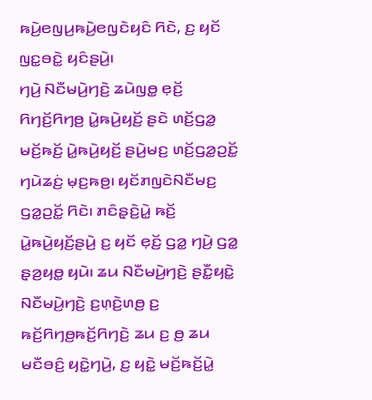ꤒꤣꤧ꤬ꤕꤜꤣ꤬ꤒꤣꤧ꤬ꤕꤜꤢꤧꤟꤢꤨ ꤖꤢꤧ, ꤢ꤬ ꤟꤢꤩ ꤜꤢ꤭ꤋꤢꤧ꤭ ꤟꤢꤨꤔꤣꤧ꤬꤯
ꤚꤣꤧ꤬ ꤡꤢꤪꤗꤣꤧ꤬ꤚꤢꤧ꤬ ꤘꤣꤧꤜꤥ꤭ ꤕ꤫ꤢꤩ꤬ ꤖꤚꤢꤩ꤬ꤖꤚꤥ꤬ ꤣꤧ꤭ꤒꤣꤧ꤬ꤟꤢꤩ꤬ ꤔꤢꤧ ꤛꤢꤩ꤬ꤞꤤ꤭ ꤗꤢꤩ꤬ꤒꤢꤩ꤬ ꤣꤧ꤭ꤒꤣꤧ꤬ꤟꤢꤩ꤬ ꤔꤣꤧ꤬ꤗꤢ꤬ ꤛꤢꤩ꤬ꤞꤤ꤭ꤑꤢꤩ꤭ ꤚꤣꤧꤘꤢꤦ꤬ ꤗ꤫ꤢ꤬ꤒꤥ꤬꤯ ꤟꤢꤩꤊꤜꤢꤧꤡꤢꤪꤗꤢ꤬ ꤞꤤ꤭ꤑꤢꤩ꤭ ꤖꤢꤧ꤯ ꤊꤢꤨꤔ꤫ꤢꤧ꤬ꤣꤧ꤭ ꤒꤢꤩ꤬ ꤣꤧ꤭ꤒꤣꤧ꤬ꤟꤢꤩ꤬ꤔꤣꤧ꤬ ꤢ꤬ ꤟꤢꤩ ꤕ꤫ꤢꤩ꤬ ꤞꤤ꤭ ꤚꤣꤧ꤬ ꤞꤤ꤭ ꤔ꤫ꤤ꤬ꤟꤥ꤭ ꤟꤣꤧ꤯ ꤘꤣ ꤡꤢꤪꤗꤣꤧ꤬ꤚꤢꤧ꤬ ꤔꤢꤪ꤭ꤟꤢꤧ꤭ ꤡꤢꤪꤗꤣꤧ꤬ꤚꤢꤧ꤬ ꤢ꤬ꤛ꤫ꤢꤧ꤬ꤛꤥ꤬ ꤢ꤬ ꤒꤢꤩ꤬ꤖꤚꤥ꤬ꤒꤢꤩ꤬ꤖꤚꤢꤧ꤬ ꤘꤣ ꤢ꤬ ꤥ꤬ ꤘꤣ ꤗꤢꤪꤋꤢꤨ꤬ ꤟꤢꤧ꤭ꤚꤣꤧ꤬, ꤢ꤬ ꤟꤢꤧ꤭ ꤗꤢꤩ꤬ꤒꤢꤩ꤬ꤣꤧ꤭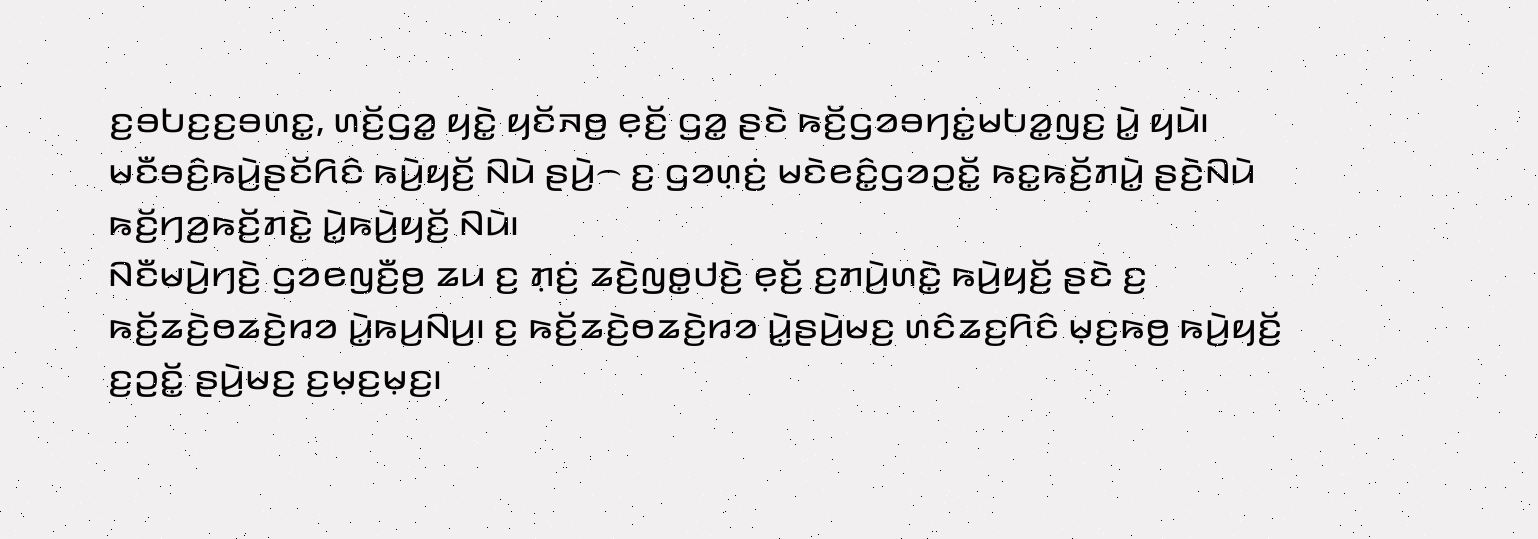ꤢ꤬ꤋꤝꤢ꤬ꤢ꤬ꤋꤛꤢ꤭, ꤛꤢꤩ꤬ꤞꤤ꤭ ꤟꤢꤧ꤭ ꤟꤢꤩꤏꤥ꤬ ꤕ꤫ꤢꤩ꤬ ꤞꤤ꤭ ꤔꤢꤧ ꤒꤢꤩ꤬ꤞꤤꤋꤚꤢꤦ꤭ꤗꤝꤤ꤭ꤜꤢ꤬ ꤣꤧ꤭ ꤟꤣꤧ꤯ ꤗꤢꤪꤋꤢꤨ꤬ꤒꤣꤧ꤬ꤔꤢꤩꤖꤢꤨ ꤒꤣꤧ꤬ꤟꤢꤩ꤬ ꤡꤣꤧ ꤔꤣꤧ꤬꤮ ꤢ꤬ ꤞꤤꤛ꤫ꤢꤦ꤬ ꤗꤢꤧꤕꤢꤨ꤭ꤞꤤꤑꤢꤩ꤭ ꤒꤢ꤭ꤒꤢꤩ꤬ꤊꤣꤧ꤭ ꤔꤢꤧ꤬ꤡꤣꤧ ꤒꤢꤩ꤬ꤚꤤ꤬ꤒꤢꤩ꤬ꤊꤢꤧ꤭ ꤣꤧ꤭ꤒꤣꤧ꤬ꤟꤢꤩ꤬ ꤡꤣꤧ꤯
ꤡꤢꤪꤗꤣꤧ꤬ꤚꤢꤧ꤬ ꤞꤤꤕꤜꤢꤪ꤬ꤥ꤬ ꤘꤣ ꤢ꤬ ꤊ꤫ꤢꤦ꤬ ꤘꤢꤧ꤬ꤜꤥ꤭ꤓꤢꤧ꤬ ꤕ꤫ꤢꤩ꤬ ꤢ꤬ꤊꤣꤧ꤬ꤛꤢꤧ꤭ ꤒꤣꤧ꤬ꤟꤢꤩ꤬ ꤔꤢꤧ ꤢ꤬ ꤒꤢꤩ꤬ꤘꤢꤧ꤬ꤥꤘꤢꤧ꤬ꤙꤤ ꤣꤧ꤭ꤒꤣ꤬ꤡꤣ꤬꤯ ꤢ꤬ ꤒꤢꤩ꤬ꤘꤢꤧ꤬ꤥꤘꤢꤧ꤬ꤙꤤ ꤣꤧ꤭ꤔꤣꤧ꤬ꤗꤢ꤬ ꤛꤢꤨꤘꤢ꤬ꤖꤢꤨ ꤗ꤫ꤢ꤬ꤒꤥ꤬ ꤒꤣꤧ꤬ꤟꤢꤩ꤬ ꤢ꤬ꤑꤢꤩ꤭ ꤔꤣꤧ꤬ꤗꤢ꤬ ꤢ꤬ꤗ꤫ꤢ꤬ꤗ꤫ꤢ꤬꤯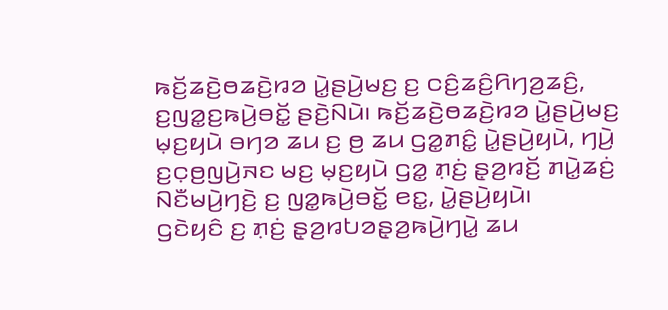ꤒꤢꤩ꤬ꤘꤢꤧ꤬ꤥꤘꤢꤧ꤬ꤙꤤ ꤣꤧ꤭ꤔꤣꤧ꤬ꤗꤢ꤬ ꤢ꤬ ꤍꤢꤨ꤬ꤘꤢꤨ꤬ꤖꤚꤤ꤬ꤘꤢꤨ꤬, ꤢ꤬ꤜꤤ꤭ꤢ꤬ꤒꤣꤧ꤬ꤋꤢꤩ꤭ ꤔꤢꤧ꤬ꤡꤣꤧ꤯ ꤒꤢꤩ꤬ꤘꤢꤧ꤬ꤥꤘꤢꤧ꤬ꤙꤤ ꤣꤧ꤭ꤔꤣꤧ꤬ꤗꤢ꤬ ꤗ꤫ꤢ꤬ꤟꤣꤧ ꤋꤚꤤ ꤘꤣ ꤢ꤬ ꤥ꤬ ꤘꤣ ꤞꤤ꤭ꤊꤢꤨ꤭ ꤣꤧ꤭ꤔꤣꤧ꤬ꤟꤣꤧ, ꤚꤣꤧ꤬ ꤢ꤬ꤍ꤫ꤥ꤬ꤜꤣꤧ꤬ꤏꤢ ꤗꤢ꤬ ꤗ꤫ꤢ꤬ꤟꤣꤧ ꤞꤤ꤭ ꤊ꤫ꤢꤦ꤬ ꤔ꤫ꤤ꤬ꤙꤢꤩ꤬ ꤊꤣꤧ꤭ꤘꤢꤦ꤬ ꤡꤢꤪꤗꤣꤧ꤬ꤚꤢꤧ꤬ ꤢ꤬ ꤜꤤ꤭ꤒꤣꤧ꤬ꤋꤢꤩ꤭ ꤕꤢ꤭, ꤣꤧ꤭ꤔꤣꤧ꤬ꤟꤣꤧ꤯
ꤞꤢꤧꤟꤢꤨ ꤢ꤬ ꤊ꤫ꤢꤦ꤬ ꤔ꤫ꤤ꤬ꤙꤝꤤꤔ꤫ꤤ꤬ꤒꤣꤧ꤬ꤚꤣꤧ꤭ ꤘꤣ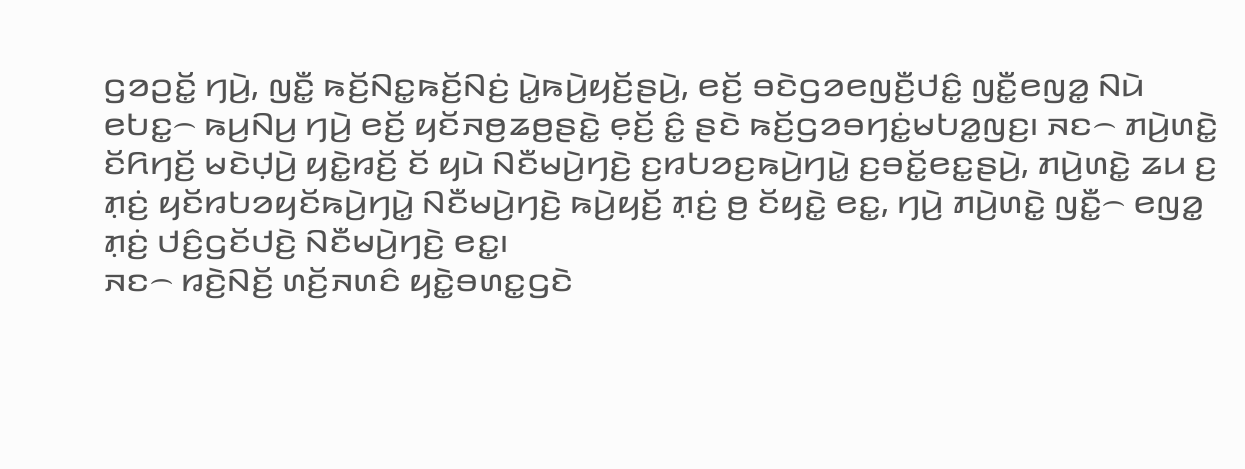ꤞꤤꤑꤢꤩ꤭ ꤚꤣꤧ꤬, ꤜꤢꤪ꤭ ꤒꤢꤩ꤬ꤡꤢ꤭ꤒꤢꤩ꤬ꤡꤢꤦ꤬ ꤣꤧ꤭ꤒꤣꤧ꤬ꤟꤢꤩ꤬ꤔꤣꤧ꤬, ꤕꤢꤩ꤬ ꤋꤢꤧꤞꤤꤕꤜꤢꤪ꤬ꤓꤢꤨ꤭ ꤜꤢꤪ꤭ꤕꤜꤤ꤭ ꤡꤣꤧ ꤕꤝꤢ꤭꤮ ꤒꤣ꤬ꤡꤣ꤬ ꤚꤣꤧ꤬ ꤕꤢꤩ꤬ ꤟꤢꤩꤏꤥ꤬ꤘꤥ꤬ꤔꤢꤧ꤭ ꤕ꤫ꤢꤩ꤬ ꤢꤨ꤭ ꤔꤢꤧ ꤒꤢꤩ꤬ꤞꤤꤋꤚꤢꤦ꤭ꤗꤝꤤ꤭ꤜꤢ꤬꤯ ꤏꤢ꤮ ꤊꤣꤧ꤬ꤛꤢꤧ꤭ ꤢꤩꤖꤚꤢꤩ꤬ ꤗꤢꤧꤓ꤫ꤣꤧ꤬ ꤟꤢꤧ꤭ꤙꤢꤩ꤬ ꤢꤩ ꤟꤣꤧ ꤡꤢꤪꤗꤣꤧ꤬ꤚꤢꤧ꤬ ꤢ꤬ꤙꤝꤤꤢ꤬ꤒꤣꤧ꤬ꤚꤣꤧ꤭ ꤢ꤬ꤋꤢꤩ꤭ꤕꤢ꤭ꤔꤣꤧ꤬, ꤊꤣꤧ꤬ꤛꤢꤧ꤭ ꤘꤣ ꤢ꤬ ꤊ꤫ꤢꤦ꤬ ꤟꤢꤩꤙꤝꤤꤟꤢꤩꤒꤣꤧ꤬ꤚꤣꤧ꤭ ꤡꤢꤪꤗꤣꤧ꤬ꤚꤢꤧ꤬ ꤒꤣꤧ꤬ꤟꤢꤩ꤬ ꤊ꤫ꤢꤦ꤬ ꤥ꤬ ꤢꤩꤟꤢꤧ꤭ ꤕꤢ꤭, ꤚꤣꤧ꤬ ꤊꤣꤧ꤬ꤛꤢꤧ꤭ ꤜꤢꤪ꤭꤮ ꤕꤜꤤ꤭ ꤊ꤫ꤢꤦ꤬ ꤓꤢꤨ꤬ꤞꤢꤩꤓꤢꤧ꤬ ꤡꤢꤪꤗꤣꤧ꤬ꤚꤢꤧ꤬ ꤕꤢ꤭꤯
ꤏꤢ꤮ ꤙꤢꤧ꤬ꤡꤢꤩ꤬ ꤛꤢꤩ꤬ꤏꤛꤢꤨ ꤟꤢꤧ꤭ꤋꤛꤢ꤭ꤞꤢꤧ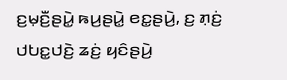ꤢ꤬ꤗ꤫ꤢꤪ꤬ꤔꤣꤧ꤭ ꤒꤣ꤬ꤔꤣꤧ꤭ ꤕꤢ꤭ꤔꤣꤧ꤬, ꤢ꤬ ꤊ꤫ꤢꤦ꤬ ꤓꤝꤢ꤭ꤓꤢꤧ꤬ ꤘꤢꤦ꤬ ꤟꤢꤨꤔꤣꤧ꤬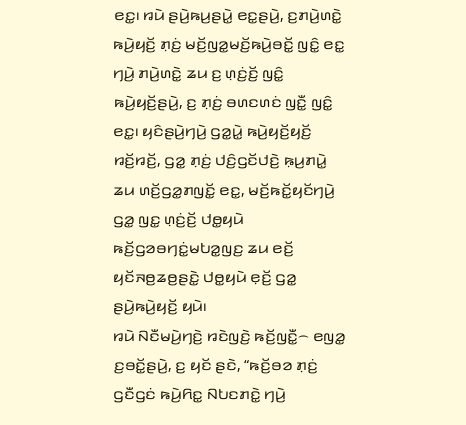ꤕꤢ꤭꤯ ꤙꤣꤧ ꤔꤣꤧ꤬ꤒꤣ꤬ꤔꤣꤧ꤭ ꤕꤢ꤭ꤔꤣꤧ꤬, ꤢ꤬ꤊꤣꤧ꤬ꤛꤢꤧ꤭ ꤒꤣꤧ꤬ꤟꤢꤩ꤬ ꤊ꤫ꤢꤦ꤬ ꤗꤢꤩ꤬ꤜꤤ꤭ꤗꤢꤩ꤬ꤒꤣꤧ꤬ꤋꤢꤩ꤭ ꤜꤢꤨ꤭ ꤕꤢ꤭ ꤚꤣꤧ꤬ ꤊꤣꤧ꤬ꤛꤢꤧ꤭ ꤘꤣ ꤢ꤬ ꤛ꤫ꤢꤦ꤬ꤢꤩ꤬ ꤜꤢꤨ꤭ ꤒꤣꤧ꤬ꤟꤢꤩ꤬ꤔꤣꤧ꤬, ꤢ꤬ ꤊ꤫ꤢꤦ꤬ ꤋꤛꤢꤛꤢꤦ ꤜꤢꤪ꤭ ꤜꤢꤨ꤭ ꤕꤢ꤭꤯ ꤟꤢꤨꤔꤣꤧ꤬ꤚꤣꤧ꤬ ꤞꤤ꤭ꤣꤧ꤭ ꤒꤣꤧ꤬ꤟꤢꤩ꤬ꤟꤢꤩ꤬ ꤙꤢꤩ꤬ꤙꤢꤩ꤬, ꤞꤤ꤭ ꤊ꤫ꤢꤦ꤬ ꤓꤢꤨ꤬ꤞꤢꤩꤓꤢꤧ꤬ ꤒ꤫ꤣ꤬ꤊꤣꤧ꤭ ꤘꤣ ꤛꤢꤩ꤬ꤞꤤ꤭ꤊꤜꤢꤩ꤭ ꤕꤢ꤭, ꤗꤢꤩ꤬ꤒꤢꤩ꤭ꤟꤢꤩꤚꤣꤧ꤬ ꤞꤤ꤭ ꤜꤢ꤭ ꤛ꤫ꤢꤦ꤬ꤢꤩ꤬ ꤓꤥ꤭ꤟꤣꤧ ꤒꤢꤩ꤬ꤞꤤꤋꤚꤢꤦ꤭ꤗꤝꤤ꤭ꤜꤢ꤬ ꤘꤣ ꤕꤢꤩ꤬ ꤟꤢꤩꤏꤥ꤬ꤘꤥ꤬ꤔꤢꤧ꤭ ꤓꤥ꤭ꤟꤣꤧ ꤕ꤫ꤢꤩ꤬ ꤞꤤ꤭ ꤔꤣꤧ꤬ꤒꤣꤧ꤬ꤟꤢꤩ꤬ ꤟꤣꤧ꤯
ꤙꤣꤧ ꤡꤢꤪꤗꤣꤧ꤬ꤚꤢꤧ꤬ ꤙꤢꤧꤜꤢꤧ꤬ ꤒꤢꤩ꤬ꤜꤢꤪ꤭꤮ ꤕꤜꤤ꤭ ꤢ꤬ꤋꤢꤩ꤭ꤔꤣꤧ꤬, ꤢ꤬ ꤟꤢꤩ ꤔꤢꤧ, “ꤒꤢꤩ꤬ꤋꤤ ꤊ꤫ꤢꤦ꤬ ꤞꤢꤪꤞꤢꤦ ꤒꤣꤧ꤬ꤖꤢ꤭ ꤡꤝꤢꤊꤢꤧ꤭ ꤚꤣꤧ꤬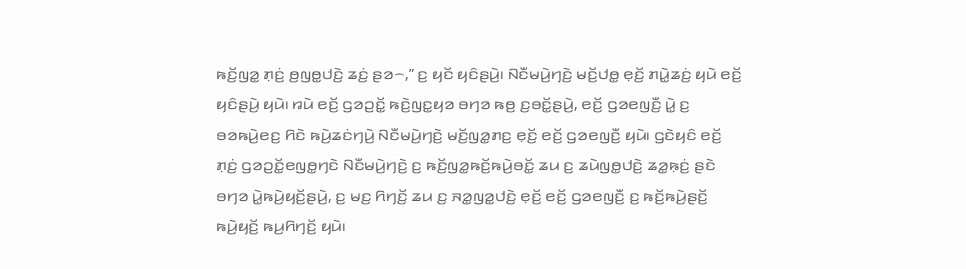ꤒꤢꤩ꤬ꤜꤤ꤭ ꤊ꤫ꤢꤦ꤬ ꤥ꤬ꤜꤥ꤭ꤓꤢꤧ꤬ ꤘꤢꤦ꤬ ꤔꤤ꤮,” ꤢ꤬ ꤟꤢꤩ ꤟꤢꤨꤔꤣꤧ꤬꤯ ꤡꤢꤪꤗꤣꤧ꤬ꤚꤢꤧ꤬ ꤗꤢꤩ꤬ꤓꤥ꤭ ꤕ꤫ꤢꤩ꤬ ꤊꤣꤧ꤭ꤘꤢꤦ꤬ ꤟꤣꤧ ꤕꤢꤩ꤬ ꤟꤢꤨꤔꤣꤧ꤬ ꤟꤣꤧ꤯ ꤙꤣꤧ ꤕꤢꤩ꤬ ꤞꤤꤑꤢꤩ꤭ ꤒꤢꤧ꤬ꤜꤢ꤭ꤟꤤ ꤋꤚꤤ ꤒꤥ꤬ ꤢ꤬ꤋꤢꤩ꤭ꤔꤣꤧ꤬, ꤕꤢꤩ꤬ ꤞꤤꤕꤜꤢꤪ꤬ ꤣꤧ꤭ ꤢ꤬ ꤋꤤꤒꤣꤧ꤬ꤕꤢ꤬ ꤖꤢꤧ ꤒꤣꤧ꤬ꤘꤢꤦꤚꤣꤧ꤬ ꤡꤢꤪꤗꤣꤧ꤬ꤚꤢꤧ꤬ ꤗꤢꤩ꤬ꤜꤤ꤭ꤊꤢ꤬ ꤕ꤫ꤢꤩ꤬ ꤕꤢꤩ꤬ ꤞꤤꤕꤜꤢꤪ꤬ ꤟꤣꤧ꤯ ꤞꤢꤧꤟꤢꤨ ꤕꤢꤩ꤬ ꤊ꤫ꤢꤦ꤬ ꤞꤤꤑꤢꤩ꤭ꤕꤜꤥ꤭ꤚꤢꤧ ꤡꤢꤪꤗꤣꤧ꤬ꤚꤢꤧ꤬ ꤢ꤬ ꤒꤢꤩ꤬ꤜꤤ꤭ꤒꤢꤩ꤬ꤒꤣꤧ꤬ꤋꤢꤩ꤭ ꤘꤣ ꤢ꤬ ꤘꤣꤧꤜꤥ꤭ꤓꤢꤧ꤬ ꤘꤤ꤭ꤒ꤫ꤢꤦ꤬ ꤔꤢꤧ ꤋꤚꤤ ꤣꤧ꤭ꤒꤣꤧ꤬ꤟꤢꤩ꤬ꤔꤣꤧ꤬, ꤢ꤬ ꤗꤢ꤬ ꤖꤚꤢꤩ꤬ ꤘꤣ ꤢ꤬ ꤏꤤ꤭ꤜꤤ꤭ꤓꤢꤧ꤬ ꤕ꤫ꤢꤩ꤬ ꤕꤢꤩ꤬ ꤞꤤꤕꤜꤢꤪ꤬ ꤢ꤬ ꤒꤢꤩ꤬ꤒꤣꤧ꤬ꤔꤢꤩ꤬ ꤒꤣꤧ꤬ꤟꤢꤩ꤬ ꤒꤣ꤬ꤖꤚꤢꤩ꤬ ꤟꤣꤧ꤯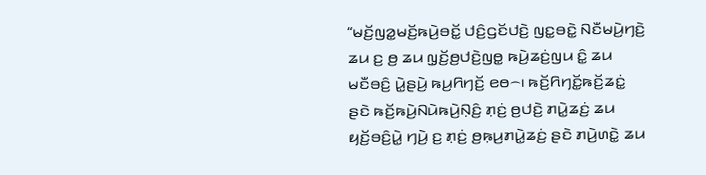“ꤗꤢꤩ꤬ꤜꤤ꤭ꤗꤢꤩ꤬ꤒꤣꤧ꤬ꤋꤢꤩ꤭ ꤓꤢꤨ꤬ꤞꤢꤩꤓꤢꤧ꤬ ꤜꤢ꤭ꤋꤢꤧ꤭ ꤡꤢꤪꤗꤣꤧ꤬ꤚꤢꤧ꤬ ꤘꤣ ꤢ꤬ ꤥ꤬ ꤘꤣ ꤜ꤫ꤢꤩ꤬ꤥ꤬ꤓꤢꤧ꤬ꤜꤥ꤭ ꤒꤣꤧ꤬ꤘꤢꤦ꤬ꤜꤣ ꤢꤨ꤭ ꤘꤣ ꤗꤢꤪꤋꤢꤨ꤬ ꤣꤧ꤭ꤔꤣꤧ꤬ ꤒꤣ꤬ꤖꤚꤢꤩ꤬ ꤕꤥ꤮꤯ ꤒꤢꤩ꤬ꤖꤚꤢꤩ꤭ꤒꤢꤩ꤬ꤘꤢꤦ꤭ ꤔꤢꤧ ꤒꤢꤩ꤬ꤒꤣꤧ꤬ꤡꤣꤧꤒꤣꤧ꤬ꤡ꤫ꤢꤨ꤬ ꤊ꤫ꤢꤦ꤬ ꤥ꤬ꤓꤢꤧ꤬ ꤊꤣꤧ꤭ꤘꤢꤦ꤬ ꤘꤣ ꤟꤢꤩ꤬ꤋꤢꤨ꤬ꤣꤧ꤭ ꤚꤣꤧ꤬ ꤢ꤬ ꤊ꤫ꤢꤦ꤬ ꤥ꤬ꤒ꤫ꤣ꤬ꤊꤣꤧ꤭ꤘꤢꤦ꤬ ꤔꤢꤧ ꤊꤣꤧ꤬ꤛꤢꤧ꤭ ꤘꤣ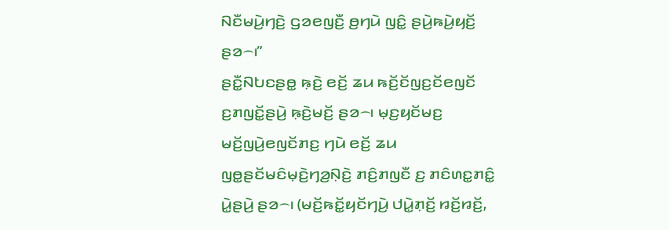ꤡꤢꤪꤗꤣꤧ꤬ꤚꤢꤧ꤬ ꤞꤤꤕꤜꤢꤪ꤬ ꤥ꤬ꤚꤣꤧ ꤜꤢꤨ꤭ ꤔꤣꤧ꤬ꤒꤣꤧ꤬ꤟꤢꤩ꤬ ꤔꤤ꤮꤯”
ꤔꤢꤪ꤭ꤡꤝꤢꤔꤥ꤭ ꤒ꤫ꤢꤧ꤬ ꤕꤢꤩ꤬ ꤘꤣ ꤒꤢꤩ꤬ꤢꤩꤜꤢ꤬ꤢꤩꤕꤜꤢꤩ ꤢ꤬ꤊꤜꤢꤩ꤭ꤔꤣꤧ꤬ ꤒ꤫ꤢꤧ꤬ꤗꤢꤩ꤬ ꤔꤤ꤮꤯ ꤗ꤫ꤢ꤬ꤟꤢꤩꤗꤢ꤬ ꤗꤢꤩ꤬ꤜꤣꤧ꤬ꤕꤜꤢꤩꤊꤢ꤬ ꤚꤣꤧ ꤕꤢꤩ꤬ ꤘꤣ ꤜꤥ꤭ꤔꤢꤩꤗꤢꤨꤗ꤫ꤢꤧ꤬ꤚꤤ꤬ꤡ꤫ꤢꤧ꤬ ꤊꤢꤨ꤬ꤊꤜꤢꤪ ꤢ꤬ ꤊꤢꤨꤛꤢ꤭ꤊꤢꤨ꤭ ꤣꤧ꤭ꤔꤣꤧ꤬ ꤔꤤ꤮꤯ (ꤗꤢꤩ꤬ꤒꤢꤩ꤭ꤟꤢꤩꤚꤣꤧ꤬ ꤓꤣꤧ꤭ꤊ꤫ꤢꤩ꤬ ꤙꤢꤩ꤬ꤙꤢꤩ꤬,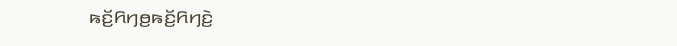ꤒꤢꤩ꤬ꤖꤚꤥ꤬ꤒꤢꤩ꤬ꤖꤚꤢꤧ꤬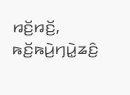ꤙꤢꤩ꤬ꤙꤢꤩ꤬, ꤒꤢꤩ꤬ꤒꤣꤧ꤬ꤚꤣꤧ꤭ꤘꤢꤨ꤬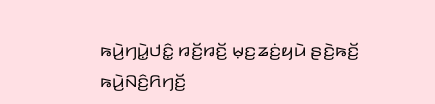ꤒꤣꤧ꤬ꤚꤣꤧ꤭ꤓꤢꤨ꤭ ꤙꤢꤩ꤬ꤙꤢꤩ꤬ ꤗ꤫ꤢ꤬ꤘꤢꤦ꤬ꤟꤣꤧ ꤔꤢꤧ꤬ꤒꤢꤩ꤬ ꤒꤣꤧ꤬ꤡꤢꤨ꤬ꤖꤚꤢꤩ꤬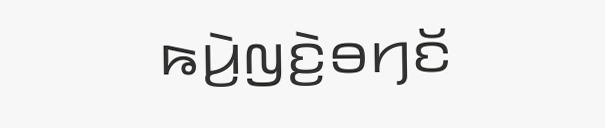ꤒꤣꤧ꤬ꤜꤢꤧ꤬ꤋꤚꤢꤩ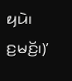ꤟꤣꤧ꤯ ꤢ꤬ꤗꤢꤩ꤬꤯)’